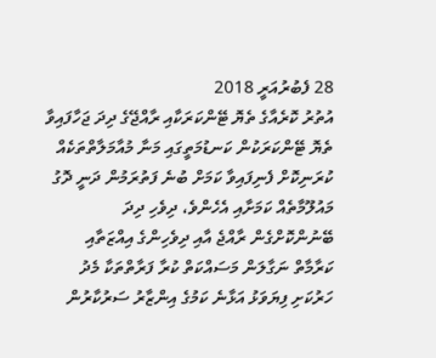28 ފެބުރުއަރީ 2018
އުތުރު ކޮރެއާގެ ތެޔޮ ޓޭންކަރަކާއި ރާއްޖޭގެ ދިދަ ޖަހާފައިވާ ތެޔޮ ޓޭންކަރަކުން ކަނޑުމަތީގައި މަނާ މުއާމަލާތްތަކެއް ކުރަނިކޮށް ފެނިފައިވާ ކަމަށް ބުނެ ފަތުރަމުން ދަނީ ދޮގު މައުލޫމާތެއް ކަމަށާއި އެހެންވެ، ދިވެހި ދިދަ ބޭނުންކޮށްގެން ރާއްޖެ އާއި ދިވެހިންގެ އިއްޒަތާއި ކަރާމާތް ނަގާލަން މަސައްކަތް ކުރާ ފަރާތްތަކާ މެދު ހަރުކަށި ފިޔަވަޅު އަޅާނެ ކަމުގެ އިންޒާރު ސަރުކާރުން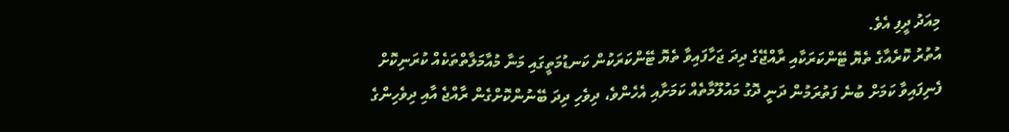މިއަދު ދީފި އެވެ.
އުތުރު ކޮރެއާގެ ތެޔޮ ޓޭންކަރަކާއި ރާއްޖޭގެ ދިދަ ޖަހާފައިވާ ތެޔޮ ޓޭންކަރަކުން ކަނޑުމަތީގައި މަނާ މުއާމަލާތްތަކެއް ކުރަނިކޮށް ފެނިފައިވާ ކަމަށް ބުނެ ފަތުރަމުން ދަނީ ދޮގު މައުލޫމާތެއް ކަމަށާއި އެހެންވެ، ދިވެހި ދިދަ ބޭނުންކޮށްގެން ރާއްޖެ އާއި ދިވެހިންގެ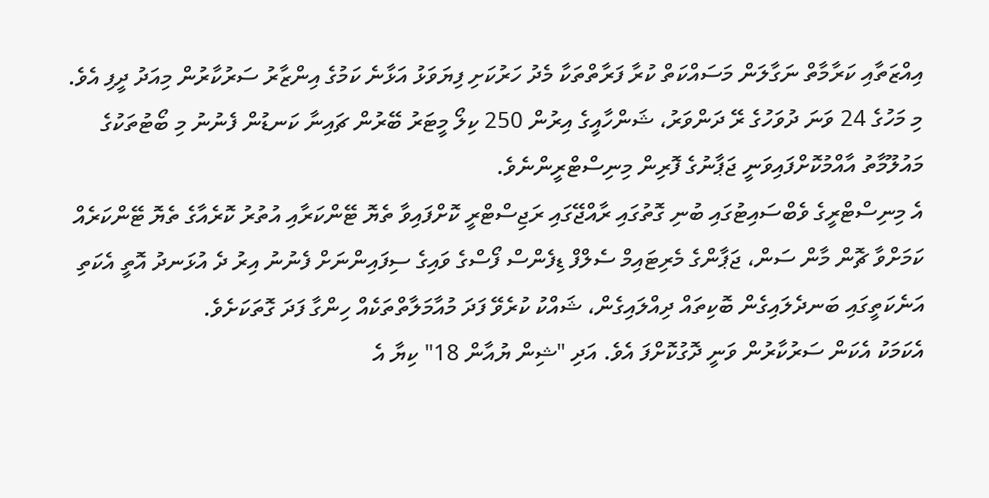އިއްޒަތާއި ކަރާމާތް ނަގާލަން މަސައްކަތް ކުރާ ފަރާތްތަކާ މެދު ހަރުކަށި ފިޔަވަޅު އަޅާނެ ކަމުގެ އިންޒާރު ސަރުކާރުން މިއަދު ދީފި އެވެ.
މި މަހުގެ 24 ވަނަ ދުވަހުގެ ރޭ ދަންވަރު، ޝަންހާއީގެ އިރުން 250 ކިލޯ މީޓަރު ބޭރުން ޗައިނާ ކަނޑުން ފެނުނު މި ބޯޓުތަކުގެ މައުލޫމާތު އާއްމުކޮށްފައިވަނީ ޖަޕާނުގެ ފޮރިން މިނިސްޓްރީންނެވެ.
އެ މިނިސްޓްރީގެ ވެބްސައިޓުގައި ބުނި ގޮތުގައި ރާއްޖޭގައި ރަޖިސްޓްރީ ކޮށްފައިވާ ތެޔޮ ޓޭންކަރާއި އުތުރު ކޮރެއާގެ ތެޔޮ ޓޭންކަރެއް ކަމަށްވާ ޗޮން މާން ސަން، ޖަޕާންގެ މެރިޓައިމް ސެލްފް ޑިފެންސް ފޯސްގެ ވައިގެ ސިފައިންނަށް ފެނުނު އިރު ދެ އުޅަނދު އޮތީ އެކަތި އަނެކަތީގައި ބަނދެލައިގެން ބޮކިތައް ދިއްލައިގެން، ޝައްކު ކުރެވޭ ފަދަ މުއާމަލާތްތަކެއް ހިންގާ ފަދަ ގޮތަކަށެވެ.
އެކަމަކު އެކަން ސަރުކާރުން ވަނީ ދޮގުކޮށްފަ އެވެ. އަދި "ޝިން ޔުއާން 18" ކިޔާ އެ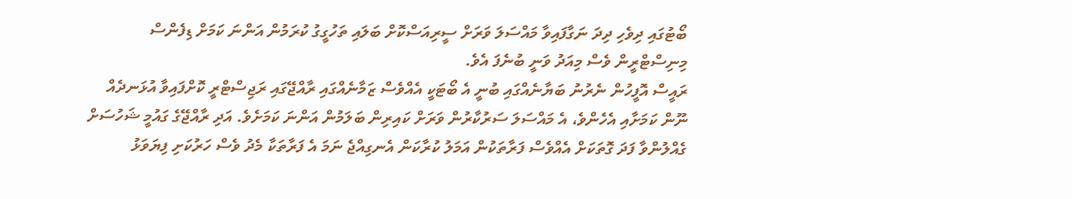ބޯޓުގައި ދިވެހި ދިދަ ނަގާފައިވާ މައްސަލަ ވަރަށް ސީރިއަސްކޮށް ބަލައި ތަހުގީގު ކުރަމުން އަންނަ ކަމަށް ޑިފެންސް މިނިސްޓްރީން ވެސް މިއަދު ވަނީ ބުނެފަ އެވެ.
ރައީސް އޮފީހުން ނެރުނު ބަޔާނެއްގައި ބުނީ އެ ބޯޓަކީ އެއްވެސް ޒަމާނެއްގައި ރާއްޖޭގައި ރަޖިސްޓްރީ ކޮށްފައިވާ އުޅަނދެއް ނޫން ކަމަށާއި އެހެންވެ، އެ މައްސަލަ ސަރުކާރުން ވަރަށް ކައިރިން ބަލަމުން އަންނަ ކަމަށެވެ. އަދި ރާއްޖޭގެ ގައުމީ ޝަހުސަށް ގެއްލުންވާ ފަދަ ގޮތަކަށް އެއްވެސް ފަރާތަކުން އަމަލު ކުރާކަން އެނގިއްޖެ ނަމަ އެ ފަރާތަކާ މެދު ވެސް ހަރުކަށި ފިޔަވަޅު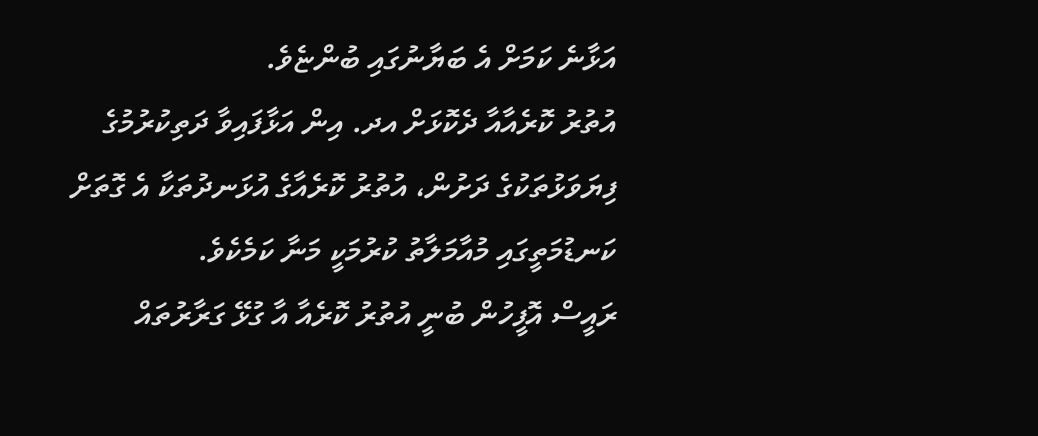އަޅާނެ ކަމަށް އެ ބަޔާނުގައި ބުންޏެވެ.
އުތުރު ކޮރެއާއާ ދެކޮޅަށް އދ. އިން އަޅާފައިވާ ދަތިކުރުމުގެ ފިޔަވަޅުތަކުގެ ދަށުން، އުތުރު ކޮރެއާގެ އުޅަނދުތަކާ އެ ގޮތަށް ކަނޑުމަތީގައި މުއާމަލާތު ކުރުމަކީ މަނާ ކަމެކެވެ.
ރައީސް އޮފީހުން ބުނީ އުތުރު ކޮރެއާ އާ ގުޅޭ ގަރާރުތައް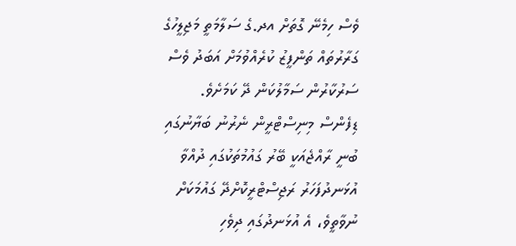ވެސް ހިމެނޭ ގޮތަށް އދ.ގެ ސަލާމަތީ މަޖިލީހުގެ ގަރާރުތައް ތަންފީޒު ކުރެއްވުމަށް އަބަދު ވެސް ސަރުކާރުން ސަމާލުކަން ދޭ ކަމަށެވެ.
ޑިފެންސް މިނިސްޓްރީން ނެރުނު ބަޔާނުގައި ބުނީ ރާއްޖެއަކީ ބޭރު ގައުމުތަކުގައި ދުއްވާ އުޅަނދުފަހަރު ރަޖިސްޓްރީކޮށްދޭ ގައުމަކަށް ނުވާތީވެ، އެ އުޅަނދުގައި ދިވެހި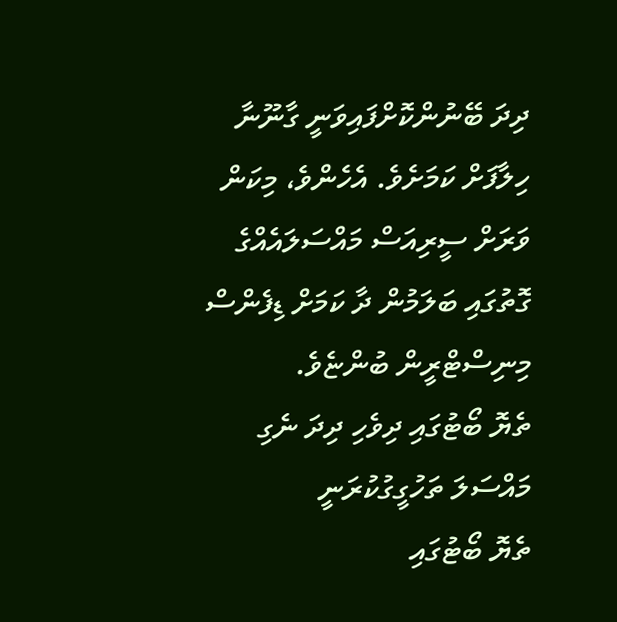ދިދަ ބޭނުންކޮށްފައިވަނީ ގާނޫނާ ހިލާފަށް ކަމަށެވެ. އެހެންވެ، މިކަން ވަރަށް ސީރިއަސް މައްސަލައެއްގެ ގޮތުގައި ބަލަމުން ދާ ކަމަށް ޑިފެންސް މިނިސްޓްރީން ބުންޏެވެ.
ތެޔޮ ބޯޓުގައި ދިވެހި ދިދަ ނެގި މައްސަލަ ތަހުގީގުކުރަނީ
ތެޔޮ ބޯޓުގައި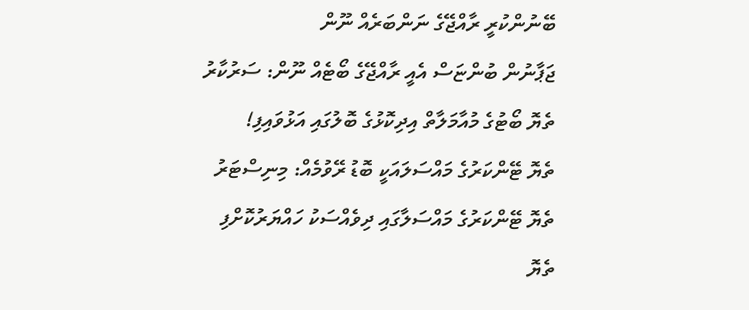ބޭނުންކުރީ ރާއްޖޭގެ ނަންބަރެއް ނޫން
ޖަޕާނުން ބުންޏަސް އެއީ ރާއްޖޭގެ ބޯޓެއް ނޫން: ސަރުކާރު
ތެޔޮ ބޯޓުގެ މުއާމަލާތް އިދިކޮޅުގެ ބޮލުގައި އަޅުވައިފި!
ތެޔޮ ޓޭންކަރުގެ މައްސަލައަކީ ބޮޑު ރޭވުމެއް: މިނިސްޓަރު
ތެޔޮ ޓޭންކަރުގެ މައްސަލާގައި ދިވެއްސަކު ހައްޔަރުކޮށްފި
ތެޔޮ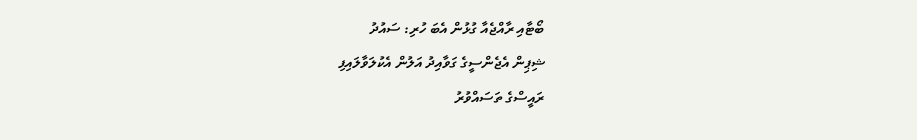ބޯޓާއި ރާއްޖެއާ ގުޅުން އެބަ ހުރި: ސައުދު
ޝިޕިން އެޖެންސީގެ ގަވާއިދު އަލުން އެކުލަވާލައިފި
ރައީސްގެ ތަސައްވުރު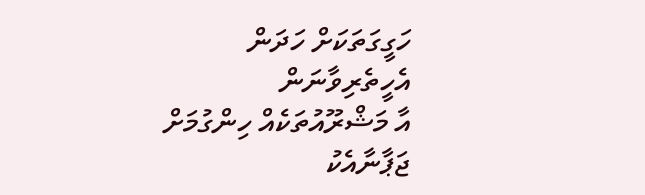ހަގީގަތަކަށް ހަދަން އެހީތެރިވާނަން
އާ މަޝްރޫއުތަކެއް ހިންގުމަށް ޖަޕާނާއެކު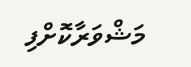މަޝްވަރާކޮށްފި